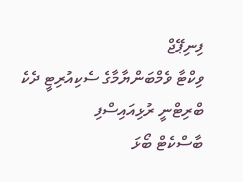ފިނިޕޭޖް
ވިކްޓާ ވެމްބަންޔާމާގެ ސެކިއުރިޓީ ދެކެ ބްރިޓްނީ ރުޅިއައިސްފި
ބާސްކެޓް ބޯޅަ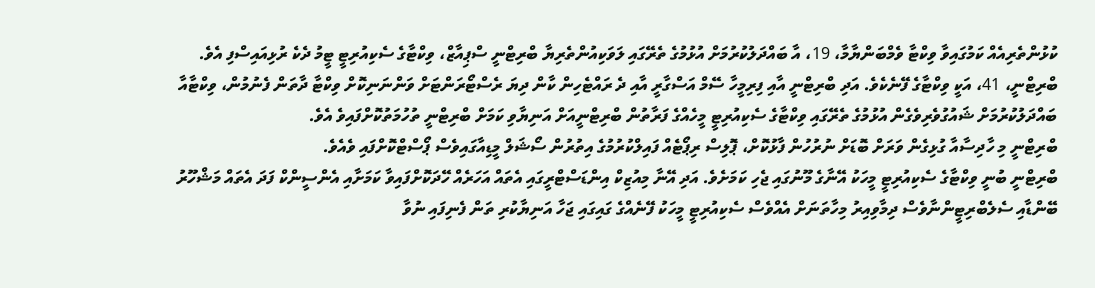ކުޅުންތެރިއެއް ކަމުގައިވާ ވިކްޓާ ވެމްބަންޔާމާ، 19، އާ ބައްދަލުކުރުމަށް އުޅުމުގެ ތެރޭގައި ލަވަކިއުންތެރިޔާ ބްރިޓްނީ ސްޕިއާޒް، ވިކްޓާގެ ސެކިއުރިޓީ ޓީމު ދެކެ ރުޅިއައިސްފި އެވެ.
ބްރިޓްނީ، 41، އަކީ ވިކްޓާގެ ފޭނެކެވެ. އަދި ބްރިޓްނީ އާއި ފިރިމީހާ ސޭމް އަސްގާރީ އާއި ދެ ރައްޓެހިން ކާން ދިޔަ ރެސްޓޯރަންޓަށް ވަންނަނިކޮށް ވިކްޓާ ދާތަން ފެނުމުން، ވިކްޓާއާ ބައްދަލުކުރުމަށް ޝައުގުވެރިވެގެން އުޅުމުގެ ތެރޭގައި ވިކްޓާގެ ސެކިއުރިޓީ މީހެއްގެ ފަރާތުން ބްރިޓްނީއަށް އަނިޔާވި ކަމަށް ބްރިޓްނީ ތުހުމަތުކޮށްފައިވެ އެވެ.
ބްރިޓްނީ މި ހާދިސާއާ ގުޅިގެން ވަރަށް ބޮޑަށް ނުރުހުން ފާޅުކޮށް، ޕޮލިސް ރިޕޯޓެއް ފައިލްކުރުމުގެ އިތުރުން ސޯޝަލް މީޑިއާގައިވެސް ޕޯސްޓްކޮށްފައި ވެއެވެ.
ބްރިޓްނީ ބުނީ ވިކްޓާގެ ސެކިއުރިޓީ މީހަކު އޭނާގެ މޫނުގައި ޖެހި ކަމަށެވެ. އަދި އޭނާ މިއުޒިކް އިންޑަސްޓްރީގައި އެތައް އަހަރެއް ހޭދަކޮށްފައިވާ ކަމަށާއި އެންސީންކް ފަދަ އެތައް މަޝްހޫރު ބޭންޑާއި ސެލެބްރިޓީންނާވެސް ދިމާވިއިރު މިހާތަނަށް އެއްވެސް ސެކިއުރިޓީ މީހަކު ފޭނެއްގެ ގައިގައި ޖަހާ އަނިޔާކުރި ތަން ފެނިފައި ނުވާ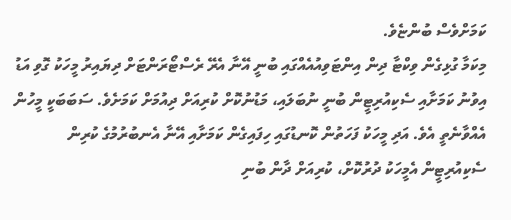ކަމަށްވެސް ބުންޏެވެ.
މިކަމާ ގުޅިގެން ވިކްޓާ ދިން އިންޓަވިއުއެއްގައި ބުނީ އޭނާ އެރޭ ރެސްޓޯރަންޓަށް ދިޔައިރު މީހަކު ގޮވި އަޑު އިވުނު ކަމަށާއި ސެކިއުރިޓީން ބުނީ ނުބަލައި، މަޑުނުކޮށް ކުރިއަށް ދިއުމަށް ކަމަށެވެ. ސަބަބަކީ މީހުން އެއްވާނެތީ އެވެ. އަދި މީހަކު ފަހަތުން ކޮނޑުގައި ހިފައިގެން ކަމަށާއި އޭނާ އެނބުރުމުގެ ކުރިން ސެކިއުރިޓީން އެމީހަކު ދުރުކޮށް، ކުރިއަށް ދާން ބުނި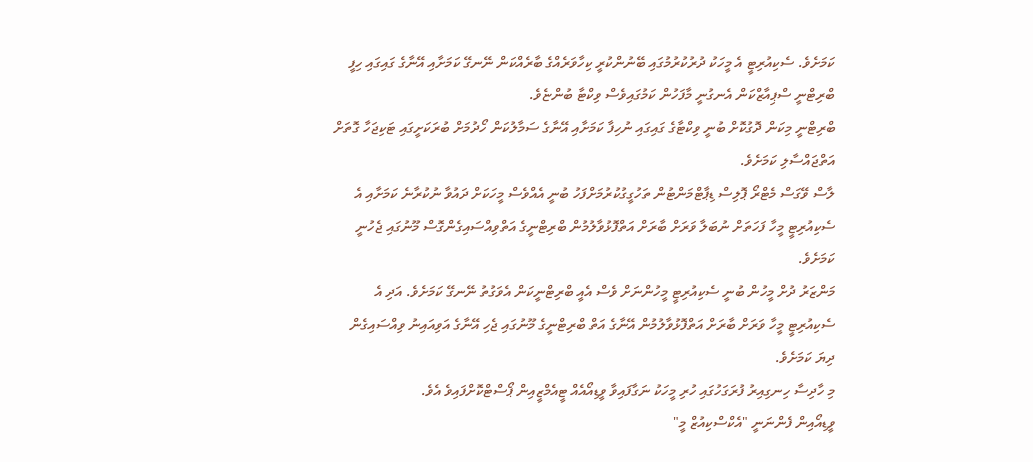ކަމަށެވެ. ސެކިއުރިޓީ އެ މީހަކު ދުރުކުރުމުގައި ބޭނުންކުރީ ކިހާވަރެއްގެ ބާރެއްކަން ނޭނގޭ ކަމަށާއި އޭނާގެ ގައިގައި ހިފީ ބްރިޓްނީ ސްޕިއާޒްކަން އެނގުނީ މާފަހުން ކަމުގައިވެސް ވިކްޓާ ބުންޏެވެ.
ބްރިޓްނީ މިކަން ދޮގުކޮށް ބުނީ ވިކްޓާގެ ގައިގައި ނުހިފާ ކަމަށާއި އޭނާގެ ސަމާލުކަން ހޯދުމަށް ބުރަކަށީގައި ޓަކިޖަހާ ގޮތަށް އަތްޖައްސާލި ކަމަށެވެ.
ލާސް ވޭގަސް މެޓްރޯ ޕޮލިސް ޑިޕާޓްމަންޓުން ތަހުގީގުކުރުމަށްފަހު ބުނީ އެއްވެސް މީހަކަށް ދައުވާ ނުކުރާނެ ކަމަށާއި އެ ސެކިއުރިޓީ މީހާ ފަހަތަށް ނުބަލާ ވަރަށް ބާރަށް އަތްފޮޅުވާލުމުން ބްރިޓްނީގެ އަތްވިއްސައިގެންގޮސް މޫނުގައި ޖެހުނީ ކަމަށެވެ.
މަންޒަރު ދުށް މީހުން ބުނީ ސެކިއުރިޓީ މީހުންނަށް ވެސް އެއީ ބްރިޓްނީކަން އެވަގުތު ނޭނގޭ ކަމަށެވެ. އަދި އެ ސެކިއުރިޓީ މީހާ ވަރަށް ބާރަށް އަތްފޮޅުވާލުމުން އޭނާގެ އަތް ބްރިޓްނީގެ މޫނުގައި ޖެހި އޭނާގެ އަވިއައިނު ވިއްސައިގެން ދިޔަ ކަމަށެވެ.
މި ހާދިސާ ހިނގިއިރު ފުރަގަހުގައި ހުރި މީހަކު ނަގާފައިވާ ވީޑިއޯއެއް ޓީއެމްޒީއިން ޕޯސްޓްކޮށްފައިވެ އެވެ.
ވީޑިއޯއިން ފެންނަނީ "އެކްސްކިއުޒް މީ"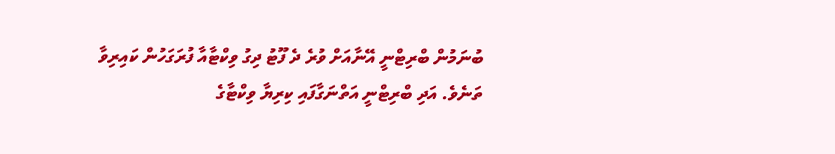ބުނަމުން ބްރިޓްނީ އޭނާއަށް ވުރެ ދެ ފޫޓު ދިގު ވިކްޓާއާ ފުރަގަހުން ކައިރިވާ ތަނެވެ. އަދި ބްރިޓްނީ އަތްނަގާފައި ކިރިޔާ ވިކްޓާގެ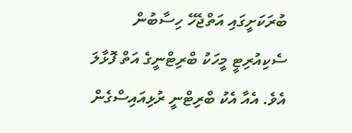ބުރަކަށީގައި އަތްޖެހޭ ހިސާބުން ސެކިއުރިޓީ މީހަކު ބްރިޓްނީގެ އަތް ފޮޅާލަ އެވެ. އެއާ އެކު ބްރިޓްނީ ރުޅިއައިސްގެން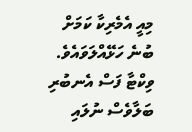މިއީ އެމެރިކާ ކަމަށް ބުނެ ހަޅޭއްލަވައެވެ. ވިކްޓާ ފަސް އެނބުރި ބަލާވެސް ނުލައި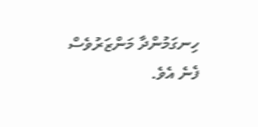ހިނގަމުންދާ މަންޒަރުވެސް ފެނެ އެވެ.